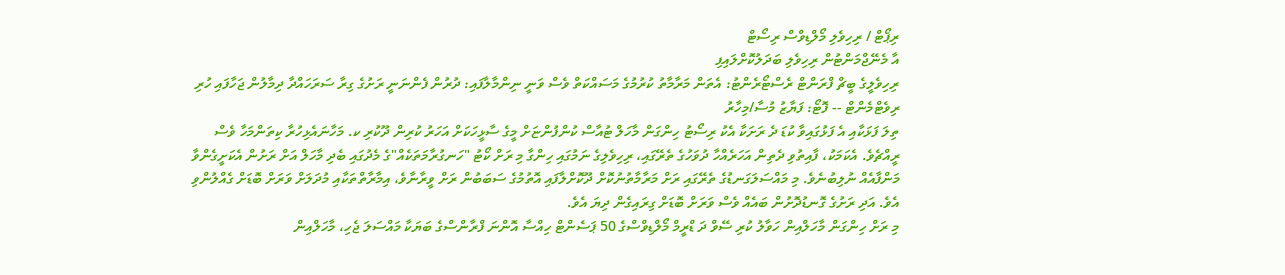ރިޕޯޓް / ރިހިވެލި މޯލްޑިވްސް ރިސޯޓް
އާ މެނޭޖްމަންޓުން ރިހިވެލި ބަދަލުކޮށްލައިފި
ރިހިވެލީގެ ބީޗް ފްރަންޓް ރެސްޓޯރެންޓު: އެތަން މަރާމާތު ކުރުމުގެ މަސައްކަތް ވެސް ވަނީ ނިންމާލާފައި: ދުރުން ފެންނަނީ ރަށުގެ ގިރާ ސަރަހައްދާ ދިމާލުން ޖަހާފައި ހުރި ރިވެޓްމެންޓް -- ފޮޓޯ: ފަޔާޒު މުސާ/މިހާރު
ތިލަ ފަޅަކާއި އެ ފަޅުގައިވާ ކުޑަ ދެ ރަށަކާ އެކު ރިސޯޓު ހިންގަން މާހަލް ޓުއާސް ކުންފުންޏަށް މީގެ ސާޅީހަކަށް އަހަރު ކުރިން ދޫކުރި ކ. މަހާނައެޅިހުރާ ކިތަންމަހާ ވެސް ރީއްޗެވެ. އެކަމަކު، ފާއިތުވި ދެތިން އަހަރެއްހާ ދުވަހުގެ ތެރޭގައި، ރިހިވެލިގެ ނަމުގައި ހިންގާ މި ރަށް ކޯޓު "ހަނގުރާމަތަކެއް"ގެ މެދުގައި ބެދި މާހަލް އަށް ރަށުން އެކަށީގެންވާ މަންފާއެއް ނުލިބުނެވެ. މި މައްސަލަގަނޑުގެ ތެރޭގައި ރަށް މަރާމާތުނުކޮށް ދޫކޮށްލާފައި އޮތުމުގެ ސަބަބުން ރަށް ވީރާނާވެ، އިމާރާތްތަކާއި މުދަލަށް ވަރަށް ބޮޑަށް ގެއްލުންވި އެވެ. އަދި ރަށުގެ ގޮނޑުދޮށުން ބައެއް ވެސް ވަރަށް ބޮޑަށް ގިރައިގެން ދިޔަ އެވެ.
މި ރަށް ހިންގަން މާހަލްއިން ހަވާލު ކުރި ސޭވް ދަ ޑްރީމް މޯލްޑިވްސްގެ 50 ޕަސެންޓް ހިއްސާ އޮންނަ ފްރާންސްގެ ބަޔަކާ މައްސަލަ ޖެހި، މާހަލްއިން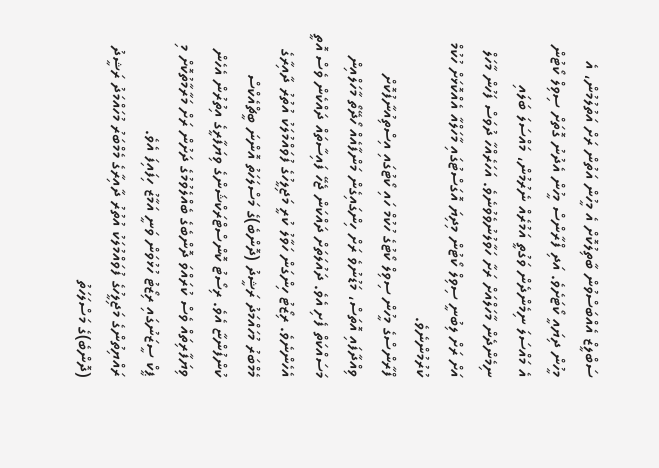ސަބްލީޒް އެއްބަސްވުން ބާތިލުކޮށް އެ މީހުން އަތުން ރަށް އަތުލުމުން، އެ މީހުން ދިޔައީ ކޯޓަށެވެ. އަދި ފްރާންސް މީހުން އެދުނު ގޮތަށް ސިވިލް ކޯޓުން އެ މައްސަލަ ނިމެންދެން ވަގުތީ އަމުރެއް ނެރުމުން، މައްސަލަ ބަލައި ނިމެންދެން މާހަލްއަށް ރަށާ ހަވާލުނުވެވުނެވެ. އަހަރެއްހާ ދުވަސް ފަހުން މާހަލް އަށް ރަށް ލިބުނީ ސިވިލް ކޯޓުން މިދިޔަ އޮގަސްޓުގައި މާހަލްއާ އެއްކޮޅަށް ހުކުމް ކުރުމުންނެވެ.
ފްރާންސްގެ މީހުން ސިވިލް ކޯޓުގެ ހުކުމް ހައި ކޯޓުގައި އިސްތިއުނާފުކޮށް ވިއްދާފައި އޮތަސް، މަޑުނުވެ ރަށް ހިންގައިގެން މަންފާއެއް ހޯދޭތޯ މާހަލްއިން މަސައްކަތް ފެށި އެވެ. ދައުލަތަށް ދައްކަން ޖެހޭ ފައިސާތައް ދައްކެން ވެސް އޮތީ އެހެންނެވެ. ރިޒޯޓު ހިންގަން ހަވާލު ކުރީ މަޖިލީހުގެ ފުވައްމުލަކު އުތުރު ދާއިރާގެ މެމްބަރު މުހައްމަދު ރަޝީދު (ދޮންބެ)ގެ މަސްލަހަތު އޮންނަ ބީޗްއެކްސް ކުންފުންޏާ އެވެ. ރިސޯޓު ކޮންސްޓްރަކްޝަންގެ ވިޔަފާރީގެ އިތުރުން އެހެން ވިޔަފާރިތައް ވެސް ކުރައްވަ ދޮންބެގެ ބެއްލެވުމުގެ ދަށުން ރަށް މަރާމާތުކޮށް މި ޕީކް ސީޒަނުގައި ރިޒޯޓު ހުޅުވަން ވަނީ އަމާޒު ހިފައިފަ އެވެ.
ރައްޔިތުންގެ މަޖިލީހުގެ ފުވައްމުލަކު އުތުރު ދާއިރާގެ މެމްބަރު މުހައްމަދު ރަޝީދު (ދޮންބެ)ގެ މަސްލަހަތު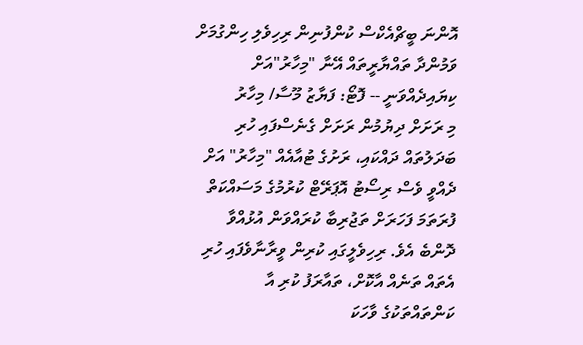އޮންނަ ބީޗްއެކްސް ކުންފުނިން ރިހިވެލި ހިންގުމަށް ވަމުންދާ ތައްޔާރީތައް އޭނާ "މިހާރު"އަށް ކިޔައިދެއްވަނީ -- ފޮޓޯ: ފަޔާޒު މޫސާ/ މިހާރު
މި ރަށަށް ދިޔުމުން ރަށަށް ގެނެސްފައި ހުރި ބަދަލުތައް ދައްކައި، ރަށުގެ ޓުއާއެއް "މިހާރު" އަށް ދެއްވީ ވެސް ރިސޯޓު އޮޕަރޭޓް ކުރުމުގެ މަސައްކަތް ފުރަތަމަ ފަހަރަށް ތަޖުރިބާ ކުރައްވަން އުޅުއްވާ ދޮންބެ އެވެ. ރިހިވެލީގައި ކުރިން ވީރާނާވެފައި ހުރި އެތައް ތަނެއް އާކޮށް، ތައާރަފު ކުރި އާ ކަންތައްތަކުގެ ވާހަކަ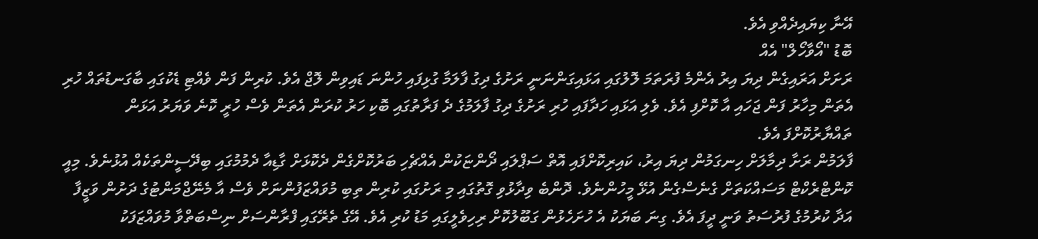އޭނާ ކިޔައިދެއްވި އެވެ.
ބޮޑު "އޯވާހޯލް" އެއް
ރަށަށް އަރައިގެން ދިޔަ އިރު އެންމެ ފުރަތަމަ ލޮލުގައި އަޅައިގަންނަނީ ރަށުގެ ދިގު ފާލަމާ ގުޅިފައި ހުންނަ ޑައިވިން ލޮޖް އެވެ. ކުރިން ފަން ވެއްޓި ޑެކުގައި ބާގަނޑުތައް ހުރި އެތަން މިހާރު ފަން ޖަހައި އާ ކޮށްފި އެވެ. ވެލި އަޅައި ހަދާފައި ހުރި ރަށުގެ ދިގު ފާލަމުގެ ދެ ފަރާތުގައި ބޮކި ހަރު ކުރަން އެތަން ވެސް ހުރީ ކޮނެ ވަޔަރު އަޅަން ތައްޔާރުކޮށްފަ އެވެ.
ފާލަމުން ރަށާ ދިމާލަށް ހިނގަމުން ދިޔަ އިރު، ކައިރިކޮށްފައި އޮތް ސަޕްލައި ދޯންޏަކުން އެއްޗެހި ބަރުކޮށްގެން ދެކޮޅަށް ގާޑިއާ ދެމުމުގައި ބިދޭސީންތަކެއް އުޅުނެވެ. މިއީ ކޮންޓްރެކްޓް މަސައްކަތަށް ގެނެސްގެން އުޅޭ މީހުންނެވެ. ދޮންބެ ވިދާޅުވި ގޮތުގައި މި ރަށުގައި ކުރިން ތިބި މުވައްޒަފުންނަށް ވެސް އާ މެނޭޖްމަންޓުގެ ދަށުން ވަޒީފާ އަދާ ކުރުމުގެ ފުރުސަތު ވަނީ ދީފަ އެވެ. ގިނަ ބަޔަކު އެ ހުށަހެޅުން ގަބޫލުކޮށް ރިހިވެލީގައި މަޑު ކުރި އެވެ. އޭގެ ތެރޭގައި ފްރާންސަށް ނިސްބަތްވާ މުވައްޒަފަކު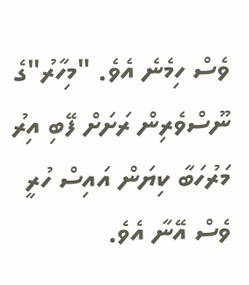ވެސް ހިމެނެ އެވެ. "މިހާރު"ގެ ނޫސްވެރިން ރަށަށް ފޭބި އިރު މަރުހަބާ ކިޔަން އައިސް ހުރީ ވެސް އޭނާ އެވެ.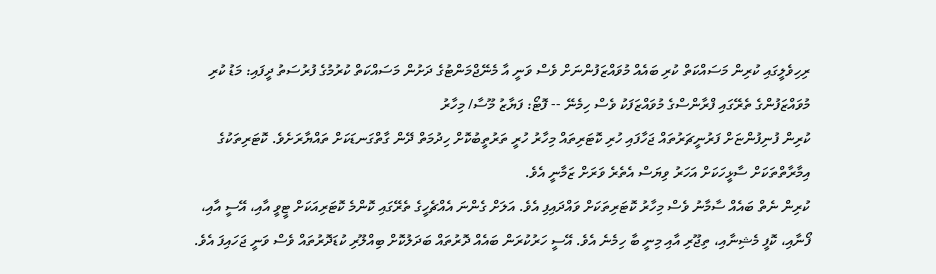ރިހިވެލީގައި ކުރިން މަސައްކަތް ކުރި ބައެއް މުވައްޒަފުންނަށް ވެސް ވަނީ އާ މެނޭޖްމަންޓުގެ ދަށުން މަސައްކަތް ކުރުމުގެ ފުރުސަތު ދީފައި: މަޑު ކުރި މުވައްޒަފުންގެ ތެރޭގައި ފްރާންސްގެ މުވައްޒަފަކު ވެސް ހިމެނޭ -- ފޮޓޯ: ފަޔާޒު މޫސާ/ މިހާރު
ކުރިން ފުނިފުންޏަށް ފަރުނީޗަރުތައް ޖަހާފައި ހުރި ކޮޓަރިތައް މިހާރު ހުރީ ތަރުތީބުކޮށް ހިދުމަތް ދޭން ގާތްގަނޑަކަށް ތައްޔާރަށެވެ. ކޮޓަރިތަކުގެ އިމާރާތްތަކަށް ސާޅީހަކަށް އަހަރު ވިޔަސް އެތެރެ ވަރަށް ޒަމާނީ އެވެ.
ކުރިން ނެތް ބައެއް ސާމާނު ވެސް މިހާރު ކޮޓަރިތަކަށް ވައްދައިފި އެވެ. އަލަށް ގެންނަ އެއްޗެހީގެ ތެރޭގައި ކޮންމެ ކޮޓަރިއަކަށް ޓީވީ އާއި، އޭސީ އާއި، ފޯނާއި، ކޮފީ މެޝިނާއި، ތިޖޫރި އާއި މިނީ ބާ ހިމެނެ އެވެ. އޭސީ ހަރުކުރަން ބައެއް ދޮރުތައް ބަދަލުކޮށް ބިއްލޫރި ކުޑަދޮރުތައް ވެސް ވަނީ ޖަހައިފަ އެވެ.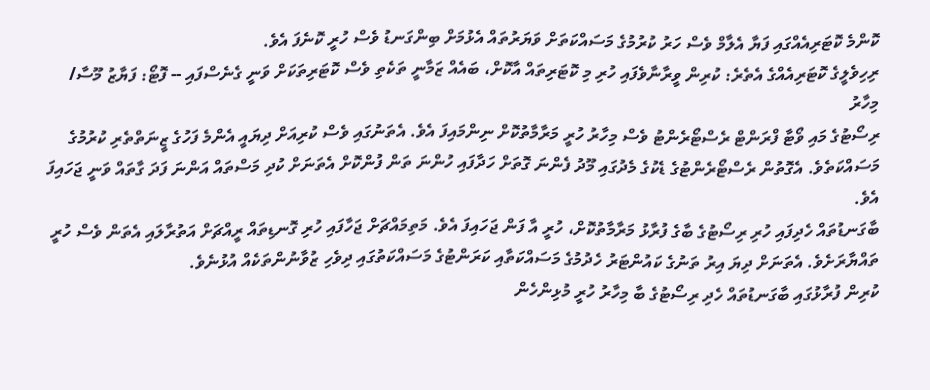ކޮންމެ ކޮޓަރިއެއްގައި ފަޔާ އެލާމް ވެސް ހަރު ކުރުމުގެ މަސައްކަތަށް ވަޔަރުތައް އެޅުމަށް ބިންގަނޑު ވެސް ހުރީ ކޮނެފަ އެވެ.
ރިހިވެލީގެ ކޮޓަރިއެއްގެ އެތެރެ: ކުރިން ވީރާނާވެފައި ހުރި މި ކޮޓަރިތައް އާކޮށް، ބައެއް ޒަމާނީ ތަކެތި ވެސް ކޮޓަރިތަކަށް ވަނީ ގެނެސްފައި -- ފޮޓޯ: ފަޔާޒު މޫސާ/ މިހާރު
ރިސޯޓުގެ މައި ވޯޓާ ފްރަންޓް ރެސްޓޯރެންޓު ވެސް މިހާރު ހުރީ މަރާމާތުކޮށް ނިންމައިފަ އެވެ. އެތަނުގައި ވެސް ކުރިއަށް ދިޔައީ އެންމެ ފަހުގެ ޒީނަތްތެރި ކުރުމުގެ މަސައްކަތެވެ. އެގޮތުން ރެސްޓޯރެންޓުގެ ޑެކުގެ މެދުގައި މޫދު ފެންނަ ގޮތަށް ހަދާފައި ހުންނަ ތަން ފުންކޮށް އެތަނަށް ކުދި މަސްތައް އަންނަ ފަދަ ގާތައް ވަނީ ޖަހައިފަ އެވެ.
ބާގަނޑުތައް ހެދިފައި ހުރި ރިސޯޓުގެ ބާގެ ފުރާޅު މަރާމާތުކޮށް، ހުރީ އާ ފަން ޖަހައިފަ އެވެ. މަތިމައްޗަށް ޖަހާފައި ހުރި ގޮނޑިތައް ރީއްޗަށް އަތުރާލައި އެތަން ވެސް ހުރީ ތައްޔާރަށެވެ. އެތަނަށް ދިޔަ އިރު ތަނުގެ ކައުންޓަރު ހެދުމުގެ މަސައްކަތާއި ކަރަންޓުގެ މަސައްކަތުގައި ދިވެހި ޒުވާނުންތަކެއް އުޅުނެވެ.
ކުރިން ފުރާޅުގައި ބާގަނޑުތައް ހެދި ރިސޯޓުގެ ބާ މިހާރު ހުރީ މުޅިންހެން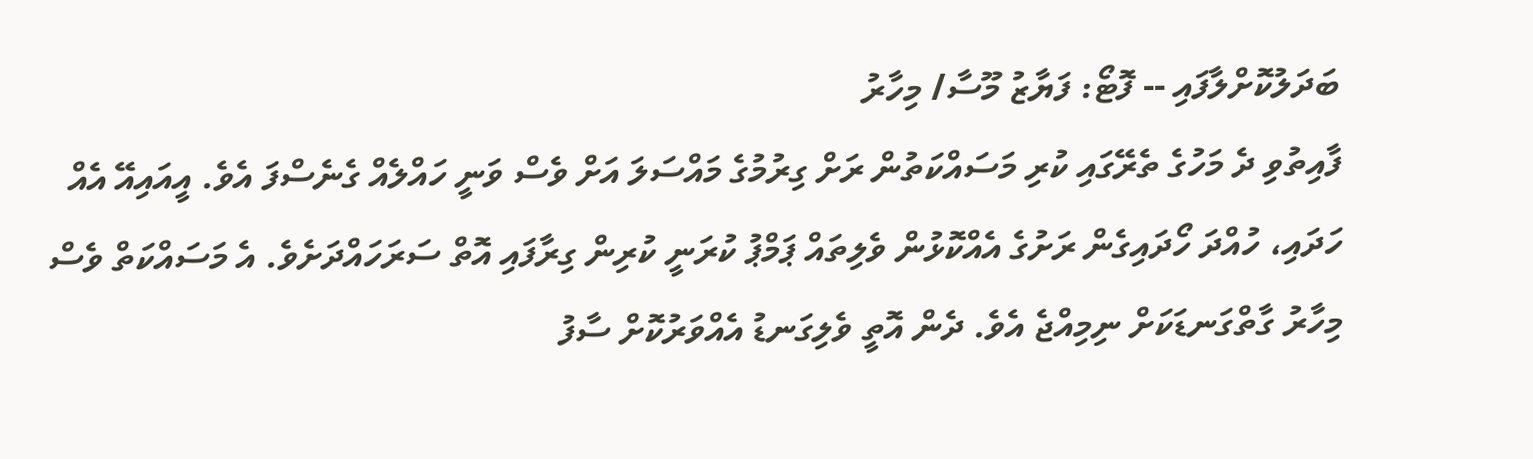ބަދަލުކޮށްލާފައި -- ފޮޓޯ: ފަޔާޒު މޫސާ/ މިހާރު
ފާއިތުވި ދެ މަހުގެ ތެރޭގައި ކުރި މަސައްކަތުން ރަށް ގިރުމުގެ މައްސަލަ އަށް ވެސް ވަނީ ހައްލެއް ގެނެސްފަ އެވެ. އީއައިއޭ އެއް ހަދައި، ހުއްދަ ހޯދައިގެން ރަށުގެ އެއްކޮޅުން ވެލިތައް ޕަމްޕު ކުރަނީ ކުރިން ގިރާފައި އޮތް ސަރަހައްދަށެވެ. އެ މަސައްކަތް ވެސް މިހާރު ގާތްގަނޑަކަށް ނިމިއްޖެ އެވެ. ދެން އޮތީ ވެލިގަނޑު އެއްވަރުކޮށް ސާފު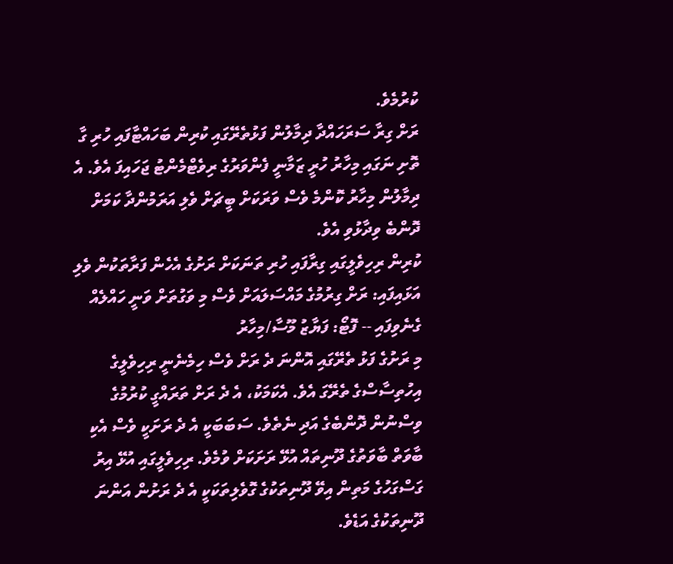ކުރުމެވެ.
ރަށް ގިރާ ސަރަހައްދާ ދިމާލުން ފަޅުތެރޭގައި ކުރިން ބަހައްޓާފައި ހުރި ގާ ތޮށި ނަގައި މިހާރު ހުރީ ޒަމާނީ ފެންވަރުގެ ރިވެޓްމެންޓު ޖަހައިފަ އެވެ. އެ ދިމާލުން މިހާރު ކޮންމެ ވެސް ވަރަކަށް ބީޗަށް ވެލި އަރަމުންދާ ކަމަށް ދޮންބެ ވިދާޅުވި އެވެ.
ކުރިން ރިހިވެލީގައި ގިރާފައި ހުރި ތަނަކަށް ރަށުގެ އެހެން ފަރާތަކުން ވެލި އަޅައިފައި: ރަށް ގިރުމުގެ މައްސަލައަށް ވެސް މި ވަގުތަށް ވަނީ ހައްލެއް ގެނެވިފައި -- ފޮޓޯ: ފަޔާޒު މޫސާ/މިހާރު
މި ރަށުގެ ފަޅު ތެރޭގައި އޮންނަ ދެ ރަށް ވެސް ހިމެނެނީ ރިހިވެލީގެ އިހުތިސާސްގެ ތެރޭގަ އެވެ. އެކަމަކު، އެ ދެ ރަށް ތަރައްގީ ކުރުމުގެ ވިސްނުން ދޮންބެގެ އަދި ނެތެވެ. ސަބަބަކީ އެ ދެ ރަށަކީ ވެސް އެކި ބާވަތް ބާވަތުގެ ދޫނިތައް އުޅޭ ރަށަކަށް ވުމެވެ. ރިހިވެލީގައި އުޅޭ އިރު ގަސްގަހުގެ މަތިން އިވޭ ދޫނިތަކުގެ ގޮވެލިތަކަކީ އެ ދެ ރަށުން އަންނަ ދޫނިތަކުގެ އަޑެވެ.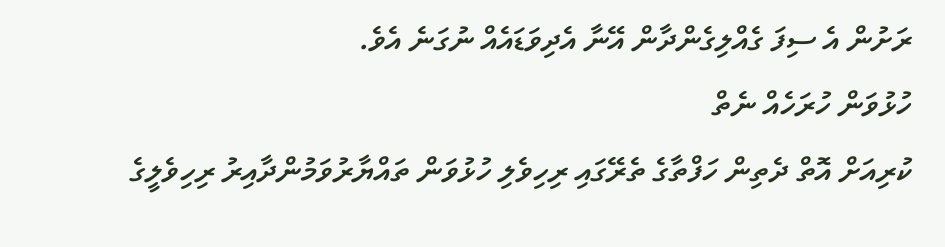ރަށުން އެ ސިފަ ގެއްލިގެންދާން އޭނާ އެދިވަޑައެއް ނުގަނެ އެވެ.
ހުޅުވަން ހުރަހެއް ނެތް
ކުރިއަށް އޮތް ދެތިން ހަފްތާގެ ތެރޭގައި ރިހިވެލި ހުޅުވަން ތައްޔާރުވަމުންދާއިރު ރިހިވެލީގެ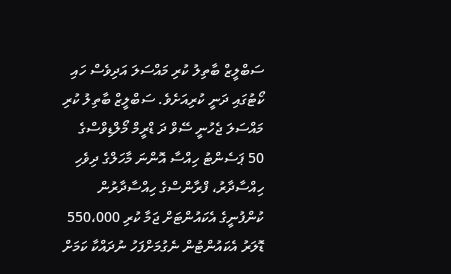ސަބްލީޒް ބާތިލު ކުރި މައްސަލަ އަދިވެސް ހައި ކޯޓުގައި ދަނީ ކުރިއަށެވެ. ސަބްލީޒް ބާތިލު ކުރި މައްސަލަ ޖެހުނީ ސޭވް ދަ ޑްރީމް މޯލްޑިވްސްގެ 50 ޕަސެންޓު ހިއްސާ އޮންނަ މާހަލްގެ ދިވެހި ހިއްސާދާރު، ފްރާންސްގެ ހިއްސާދާރުން ކުންފުނީގެ އެކައުންޓަށް ޖަމާ ކުރި 550،000 ޑޮލަރު އެކައުންޓުން ނެގުމަށްފަހު ނުދައްކާ ކަމަށް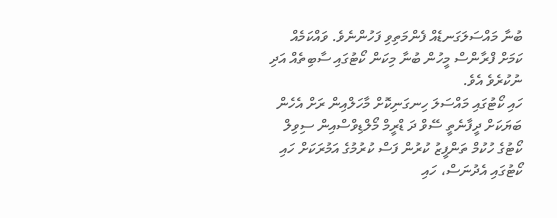ބުނާ މައްސަލަގަނޑެއް ފެންމަތިވި ފަހުންނެވެ. ވައްކަމެއް ކަމަށް ފްރާންސް މީހުން ބުނާ މިކަން ކޯޓުގައި ސާބިތެއް އަދި ނުކުރެވެ އެވެ.
ހައި ކޯޓުގައި މައްސަލަ ހިނގަނިކޮށް މާހަލްއިން ރަށް އެހެން ބަޔަކަށް ދީފާނެތީ ސޭވް ދަ ޑްރީމް މޯލްޑިވްސްއިން ސިވިލް ކޯޓުގެ ހުކުމް ތަންފީޒު ކުރުން ފަސް ކުރުމުގެ އަމުރަކަށް ހައި ކޯޓުގައި އެދުނަސް، ހައި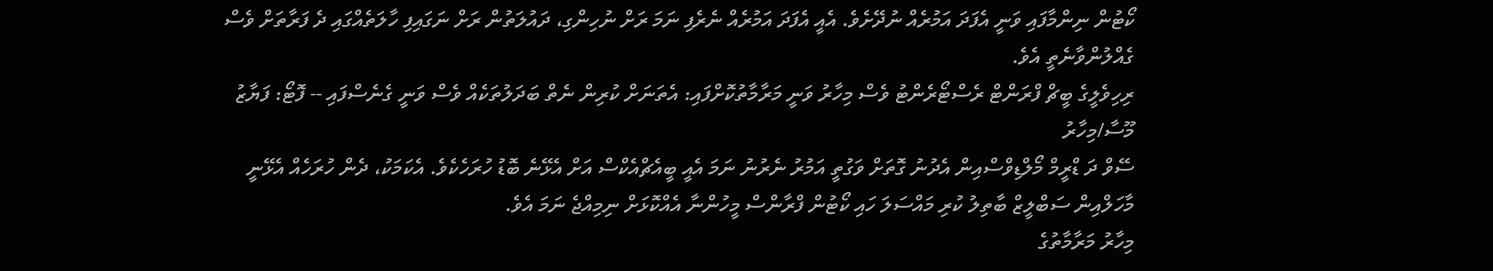ކޯޓުން ނިންމާފައި ވަނީ އެފަދަ އަމުރެއް ނުދޭށެވެ. އެއީ އެފަދަ އަމުރެއް ނެރެފި ނަމަ ރަށް ނުހިންގި، ދައުލަތުން ރަށް ނަގައިފި ހާލަތެއްގައި ދެ ފަރާތަށް ވެސް ގެއްލުންވާނެތީ އެވެ.
ރިހިވެލީގެ ބީޗް ފްރަންޓް ރެސްޓޯރެންޓު ވެސް މިހާރު ވަނީ މަރާމާތުކޮށްފައި: އެތަނަށް ކުރިން ނެތް ބަދަލުތަކެއް ވެސް ވަނީ ގެނެސްފައި -- ފޮޓޯ: ފަޔާޒު މޫސާ/މިހާރު
ސޭވް ދަ ޑްރީމް މޯލްޑިވްސްއިން އެދުނު ގޮތަށް ވަގުތީ އަމުރު ނެރުނު ނަމަ އެއީ ބީއެޗްއެކްސް އަށް އެޅޭނެ ބޮޑު ހުރަހެކެވެ. އެކަމަކު، ދެން ހުރަހެއް އެޅޭނީ މާހަލްއިން ސަބްލީޒް ބާތިލު ކުރި މައްސަލަ ހައި ކޯޓުން ފްރާންސް މީހުންނާ އެއްކޮޅަށް ނިމިއްޖެ ނަމަ އެވެ.
މިހާރު މަރާމާތުގެ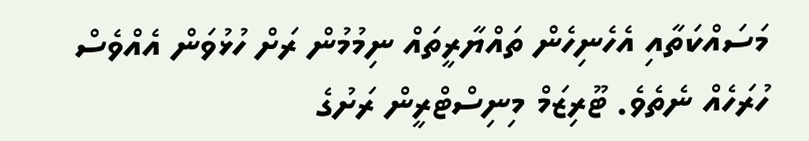މަސައްކަތާއި އެހެނިހެން ތައްޔާރީތައް ނިމުމުން ރަށް ހުޅުވަން އެއްވެސް ހުރަހެއް ނެތެވެ. ޓޫރިޒަމް މިނިސްޓްރީން ރަށުގެ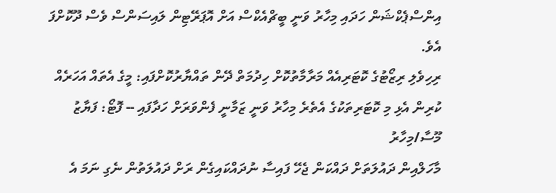އިންސްޕެކްޝަން ހަދައި މިހާރު ވަނީ ބީޗްއެކްސް އަށް އޮޕަރޭޓިން ލައިސަންސް ވެސް ދޫކޮށްފަ އެވެ.
ރިހިވެލި ރިޒޯޓުގެ ކޮޓަރިއެއް މަރާމާތުކޮށް ހިދުމަތް ދޭން ތައްޔާރުކޮށްފައި: މީގެ އެތައް އަހަރެއް ކުރިން އެޅި މި ކޮޓަރިތަކުގެ އެތެރެ މިހާރު ވަނީ ޒަމާނީ ފެންވަރަށް ހަދާފައި -- ފޮޓޯ: ފަޔާޒު މޫސާ/މިހާރު
މާހަލްއިން ދައުލަތަށް ދައްކަން ޖެހޭ ފައިސާ ނުދައްކައިގެން ރަށް ދައުލަތުން ނެގި ނަމަ އެ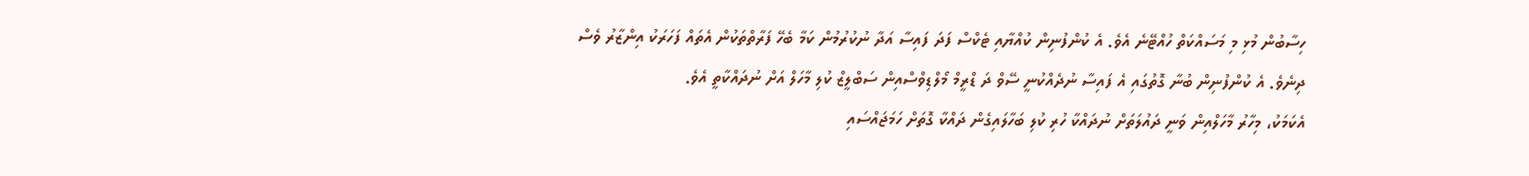ހިސާބުން މުޅި މި މަސައްކަތް ހުއްޓޭނެ އެވެ. އެ ކުންފުނިން ކުއްޔާއި ޓެކްސް ފަދަ ފައިސާ އަދާ ނުކުރުމުން ކަމާ ބެހޭ ފަރާތްތަކުން އެތައް ފަހަރަކު އިންޒާރު ވެސް ދިނެވެ. އެ ކުންފުނިން ބުނާ ގޮތުގައި އެ ފައިސާ ނުދެއްކުނީ ސޭވް ދަ ޑްރީމް މޯލްޑިވްސްއިން ސަބްލީޒް ކުލި މާހަލް އަށް ނުދައްކާތީ އެވެ.
އެކަމަކު، މިހާރު މާހަލްއިން ވަނީ ދައުލަތަށް ނުދައްކާ ހުރި ކުލި ބަހާލައިގެން ދައްކާ ގޮތަށް ހަމަޖައްސައި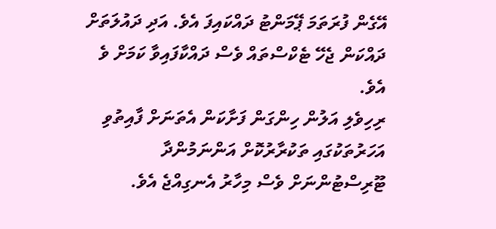އޭގެން ފުރަތަމަ ޕޭމަންޓު ދައްކައިފަ އެވެ. އަދި ދައުލަތަށް ދައްކަން ޖެހޭ ޓެކްސްތައް ވެސް ދައްކާފައިވާ ކަމަށް ވެ އެވެ.
ރިހިވެލި އަލުން ހިންގަން ފަށާކަން އެތަނަށް ފާއިތުވި އަހަރުތަކުގައި ތަކުރާރުކޮށް އަންނަމުންދާ ޓޫރިސްޓުންނަށް ވެސް މިހާރު އެނގިއްޖެ އެވެ.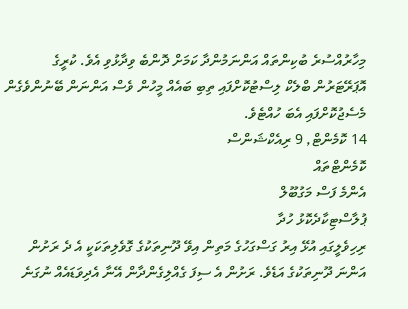މިހާރުއްސުރެ ބުކިންތައް އަންނަމުންދާ ކަމަށް ދޮންބެ ވިދާޅުވި އެވެ. ކުރީގެ އޮޕަރޭޓަރުން ބްލެކް ލިސްޓުކޮށްފައި ތިބި ބައެއް މީހުން ވެސް އަންނަން ބޭނުންވެގެން މެސެޖުކޮށްފައި އެބަ ހުއްޓެވެ.
14 ކޮމެންޓް, 9 ރިއެކްޝަންސް
ކޮމެންޓްތައް
އެންމެ ފަސް މަގުބޫލް
ޕުލާސްޓިކާދެކޮޅު ހުދާ
ރިހިވެލީގައި އުޅޭ އިރު ގަސްގަހުގެ މަތިން އިވޭ ދޫނިތަކުގެ ގޮވެލިތަކަކީ އެ ދެ ރަށުން އަންނަ ދޫނިތަކުގެ އަޑެވެ. ރަށުން އެ ސިފަ ގެއްލިގެންދާން އޭނާ އެދިވަޑައެއް ނުގަނެ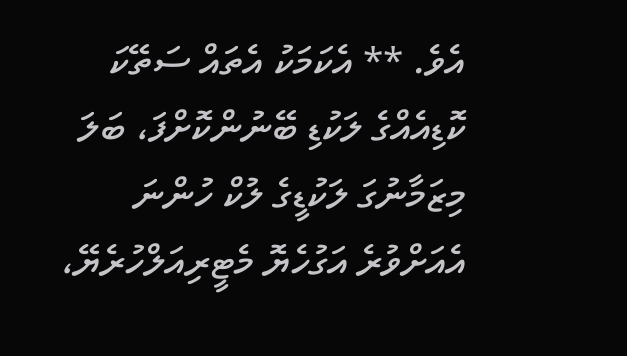އެވެ. ** އެކަމަކު އެތައް ސަތޭކަ ކޮޑިއެއްގެ ލަކުޑި ބޭނުންކޮށްފަ، ބަލަ މިޒަމާނުގަ ލަކުޑީގެ ލުކް ހުންނަ އެއަށްވުރެ އަގުހެޔޮ މެޓީރިއަލްހުރެޔޭ،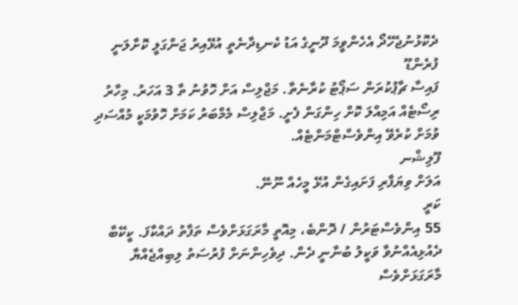ދެކޮޅުނުޖެހޭދޯ އެހެންވީމަ ދޫނީގެ އަޑު ކެނޑިދާނެތީ އުޅޭއިރު ޖަންގަލީ ކޮށާލަނީ
ފުރެންޑޫ
ފައިސާ ޗާޕުކުރަން ސަޕޯޓު ކުރާނެތާ. މަޖްލިސް އަށް ހޮވުނު ތާ 3 އަހަރު. މިހާރު ރިސޯޓެއް އަމިއްލަ ކޮށް ހިންގަން ފެށީ. މަޖްލިސް މެމްބަރު ކަމަށް ހޮވުމަކީ މުއްސަދި ވުމަށް ކުރެވޭ އިންވެސްޓްމަންޓެއް.
ފޫލިޝްނ
އަލަށް ވިޔަފާރި ފަށައިގެން އުޅޭ މީހެއް ނޫނޭ.
ކަރީ
55 އިންވެސްޓަރުން / ދޮންބެ، މިއޮތީ މާރަގަޅަށްވެސް ތަފާތު ދައްކާފަ. ކީކޭބާ ދެއުޅިއެއްނުވާ ވަކީލު ބުނާނީ ދެން. ދިވެހިންނަށް ފުރުސަތު ލިބިއްޖެއްޔާ މާރަގަޅަށްވެސް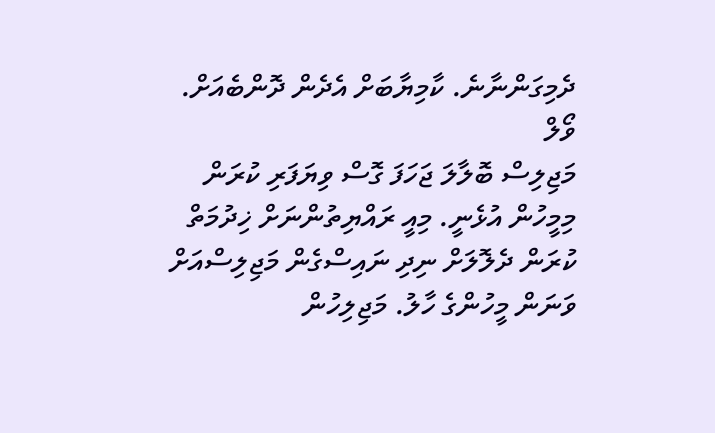ދެމިގަންނާނެ. ކާމިޔާބަށް އެދެން ދޮންބެއަށް.
ވޯލް
މަޖިލިސް ބޮލާލަ ޖަހަފަ ގޮސް ވިޔަފަރި ކުރަން މިމީހުން އުޅެނީ. މިއީ ރައްޔިތުންނަށް ޚިދުމަތް ކުރަން ދެލޮލަށް ނިދި ނައިސްގެން މަޖިލިސްއަށް ވަނަން މީހުންގެ ހާލު. މަޖިލިހުން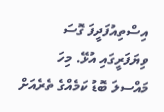އިސްތިއުފަދީފަ ގޮސަ ވިޔަފަރީގައި އުޅޭ. މިހަ މައްސލަ ބޮޑު ކަމެއްގެ ތެރެއަށް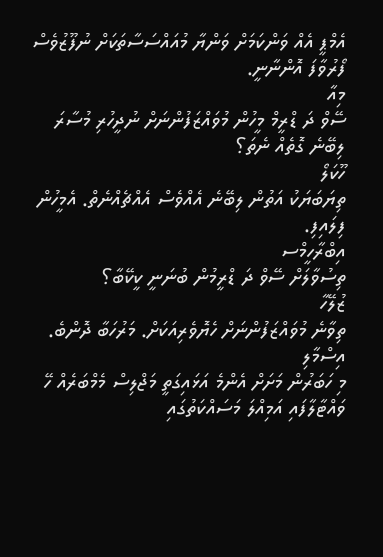އެމްޕީ އެއް ވަންކަމަށް ވަންޔާ މުއައްސަސާތަކަށް ނުފޫޒުވެސް ފޯރުވާފަ އޮންނާނީ.
މިއާ
ސޭވް ދަ ޑްރީމް މީހުން މުވައްޒަފުންނަށް ނުދީހުރި މުސާރަ ލިބޭނެ ގޮތެއް ނެތަ؟
ހޫކަލޯ
ތިޔަބަޔަކު އަތުން ލިބޭނެ އެއްވެސް އެއްޗެއްނެތް. އެމީހުން ފިލައިފި.
އިބްރާހީމްސ
ތިސުވާލަށް ސޭވް ދަ ޑްރީމުން ބުނަނީ ކީކޭބާ؟
ޒުލޭހާ
ތިވާނެ މުވައްޒަފުންނަށް ހެޔޮވެރިއަކަށް. މަރުހަބާ ދޮންބެ.
އިސްމާލި
މި ހަބަރުން މަށަށް އެންމެ އަޅައިގަތީ މަޖްލިސް މެމްބަރެއް ހޭ ވައްޓާލާފައި އަމިއްލަ މަސައްކަތުގައި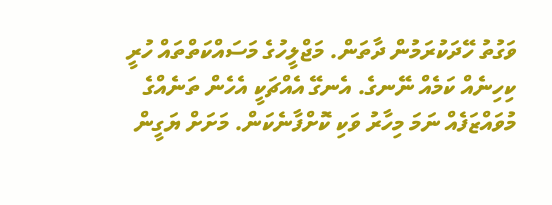ވަގުތު ހޭދަކުރަމުން ދާތަން. މަޖްލީހުގެ މަސައްކަތްތައް ހުރީ ކިހިނެއް ކަމެއް ނޭނގެ. އެނގޭ އެއްޗަކީ އެހެން ތަނެއްގެ މުވައްޒަފެއް ނަމަ މިހާރު ވަކި ކޮށްފާނެކަން. މަށަށް ޔަގީން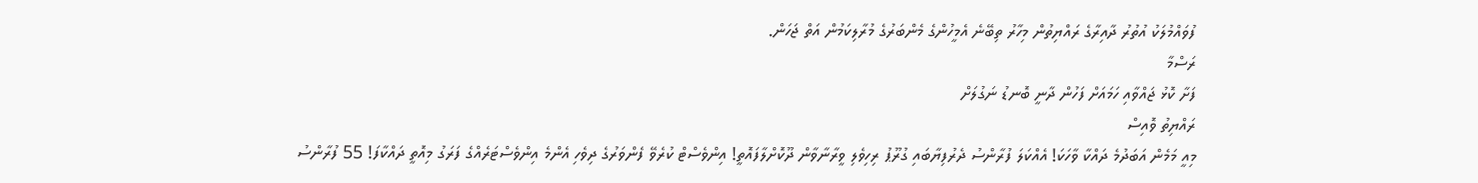ފުވައްމުލަކު އުތުރު ދާއިރާގެ ރައްޔިތުން މިހާރު ތިބޭނެ އެމީހުންގެ މެންބަރުގެ މުރާލިކަމުން އަތް ޖަހަން.
ރަސްމާ
ފަށާ ކޮޅު ޖައްވާއި ހަމައަށް ފަހުން ދާނީ ބޮނޑު ނަގުލަށް
ރައްޔިތު ވޮއިސް
މިއީ މަމެން އަބަދުމެ ދައްކާ ވާހަކަ! އެއްކަލަ ފުރާންސު ދެރުފިޔާބައި ގުރޫޕު ރިހިވެލި ވީރާނާވާން ދޫކޮށްލާފައޮތީ! އިންވެސްޓް ކުރެވޭ ފެންވަރުގެ ދިވެހި އެންމެ އިންވެސްޓަރެއްގެ ފަރަގު މިއޮތީ ދައްކާފަ! 55 ފުރާންސު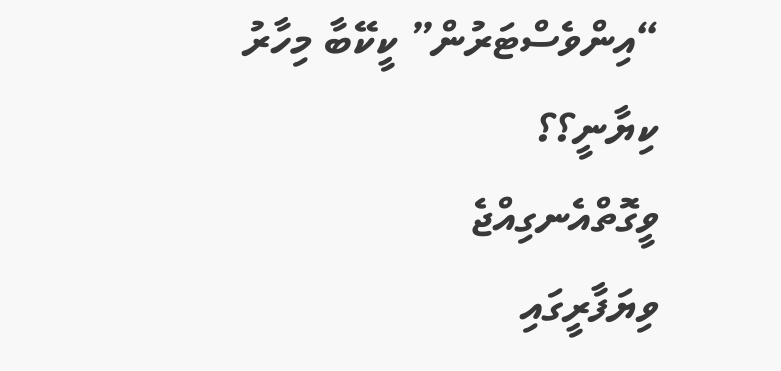“އިންވެސްޓަރުން” ކީކޭބާ މިހާރު ކިޔާނީ؟؟
ވީގޮތްއެނގިއްޖެ
ވިޔަފާރީގައި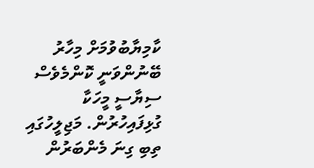ކާމިޔާބުވުމަށް މިހާރު ބޭނުންވަނީ ކޮންމެވެސް ސިޔާސީ މީހަކާ ގުޅިފައިހުރުން. މަޖިލީހުގައި ތިބި ގިނަ މެންބަރުން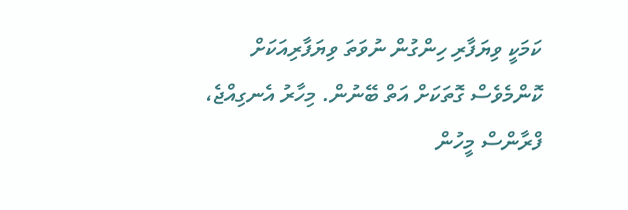ކަމަކީ ވިޔަފާރި ހިންގުން ނުވަތަ ވިޔަފާރިއަކަށް ކޮންމެވެސް ގޮތަކަށް އަތް ބޭނުން. މިހާރު އެނގިއްޖެ، ފްރާންސް މީހުން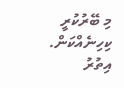މި ބޭރުކުރީ ކިހިނެއްކަން.
އިތުރު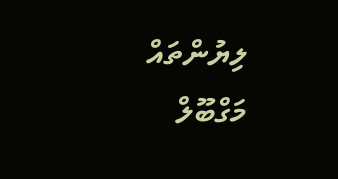ލިޔުންތައް
މަގްބޫލް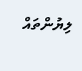ލިޔުންތައް